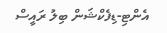އެންޓި-ޑިފެކްޝަން ބިލު ރައީސް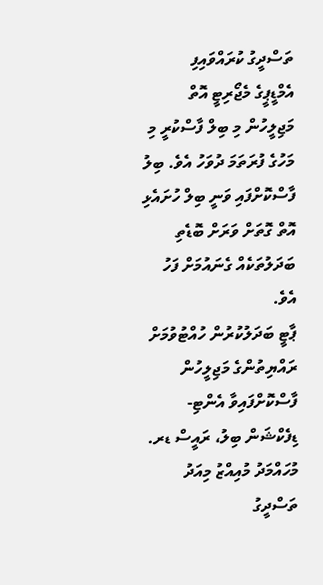ތަސްދީގު ކުރައްވައިފި
އެމްޑީޕީގެ މެޖޯރިޓީ އޮތް މަޖިލީހުން މި ބިލް ފާސްކުރީ މި މަހުގެ ފުރަތަމަ ދުވަހު އެވެ. ބިލު ފާސްކޮށްފައި ވަނީ ބިލް ހުށައެޅި އޮތް ގޮތަށް ވަރަށް ބޮޑެތި ބަދަލުތަކެއް ގެނައުމަށް ފަހު އެވެ.
ޕާޓީ ބަދަލުކުރުން ހުއްޓުވުމަށް ރައްޔިތުންގެ މަޖިލީހުން ފާސްކޮށްފައިވާ އެންޓި-ޑިފެކްޝަން ބިލު، ރައީސް ޑރ. މުހައްމަދު މުއިއްޒު މިއަދު ތަސްދީގު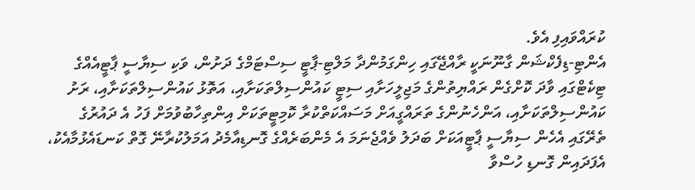ކުރައްވައިފި އެވެ.
އެންޓި-ޑިފެކްޝަން ގާނޫނަކީ ރާއްޖޭގައި ހިންގަމުންދާ މަލްޓި-ޕާޓީ ސިސްޓަމްގެ ދަށުން، ވަކި ސިޔާސީ ޕާޓީއެއްގެ ޓިކެޓްގައި ވާދަ ކޮށްގެން ރައްޔިތުންގެ މަޖިލީހަށާއި ސިޓީ ކައުންސިލްތަކަށާއި، އަތޮޅު ކައުންސިލްތަކަށާއި، ރަށު ކައުންސިލްތަކަށާއި، އަންހެނުންގެ ތަރައްގީއަށް މަސައްކަތްކުރާ ކޮމިޓީތަކަށް އިންތިހާބުވުމަށް ފަހު އެ ދައުރުގެ ތެރޭގައި އެހެން ސިޔާސީ ޕާޓީއަކަށް ބަދަލު ވެއްޖެނަމަ އެ މެންބަރެއްގެ ގޮނޑިއާމެދު އަމަލުކުރާނޭ ގޮތް ކަނޑައެޅުމާއެކު، އެފަދައިން ގޮނޑި ހުސްވާ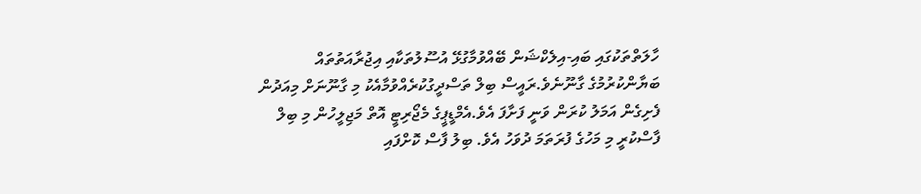ހާލަތްތަކުގައި ބައި-އިލެކްޝަން ބޭއްވުމާގުޅޭ އުސޫލުތަކާއި އިޖުރާއަތުތައް ބަޔާންކުރުމުގެ ގާނޫނެވެ.ރައީސް ބިލް ތަސްދީގުކުރެއްވުމާއެކު މި ގާނޫނަށް މިއަދުން ފެށިގެން އަމަލު ކުރަން ވަނީ ފަށާފަ އެވެ.އެމްޑީޕީގެ މެޖޯރިޓީ އޮތް މަޖިލީހުން މި ބިލް ފާސްކުރީ މި މަހުގެ ފުރަތަމަ ދުވަހު އެވެ. ބިލު ފާސް ކޮށްފައި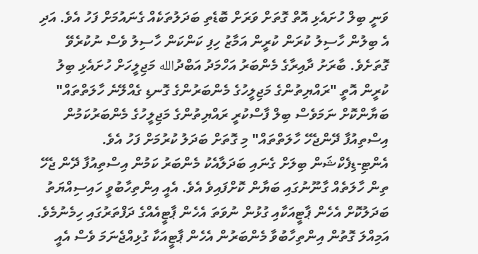ވަނީ ބިލް ހުށައެޅި އޮތް ގޮތަށް ވަރަށް ބޮޑެތި ބަދަލުތަކެއް ގެނައުމަށް ފަހު އެވެ. އަދި އެ ބިލުން ހާސިލު ކުރަން ކުރީން އަމާޒު ހިފި ކަންކަން ހާސިލު ވެސް ނުކުރެވޭ ގޮތަށެވެ. ބާރަށު ދާއިރާގެ މެންބަރު އަހްމަދު އަބްދުالله މަޖިލީހަށް ހުށައެޅި ބިލު ކުރީން އޮތީ "ރައްޔިތުންގެ މަޖިލީހުގެ މެންބަރުންގެ ގޮނޑި ގެއްލޭނެ ހާލަތްތައް" ބަޔާންކޮށް ނަމަވެސް ބިލް ފާސްކުރީ ރައްޔިތުންގެ މަޖިލީހުގެ މެންބަރުކަމުން އިސްތިއުފާ ދޭންޖެހޭ ހާލަތްތައް" މި ގޮތަށް ބަދަލު ކުރުމަށް ފަހު އެވެ.
އެންޓި-ޑިފެކްޝަން ބިލަށް ގެނައި ބަދަލާއެކު މެންބަރު ކަމުން އިސްތިއުފާ ދޭން ޖެހޭ ތިން ހާލަތެއް ގާނޫނުގައި ބަޔާން ކޮށްފައިވެ އެވެ. އެއީ އިންތިހާބުވީ ހައިސިއްޔަތު ބަދަލުކޮށް އެހެން ޕާޓީއަކާއި ގުޅުން ނުވަތަ އެހެން ޕާޓީއެއްގެ ދަފްތަރުގައި ހިމެނުމެވެ. އަމިއްލަ ގޮތުން އިންތިހާބުވާ މެންބަރުން އެހެން ޕާޓީއަކާ ގުޅިއްޖެނަމަ ވެސް އެއީ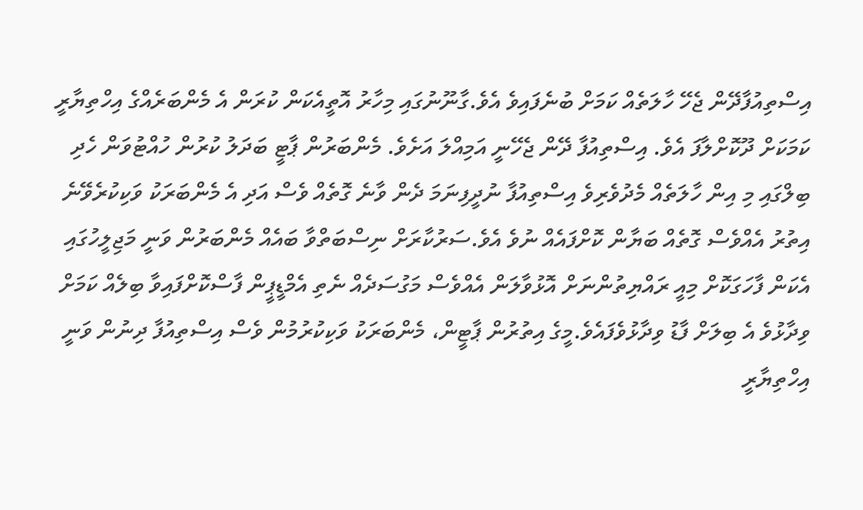އިސްތިއުފާދޭން ޖެހޭ ހާލަތެއް ކަމަށް ބުނެފައިވެ އެވެ.ގާނޫނުގައި މިހާރު އޮތީއެކަން ކުރަން އެ މެންބަރެއްގެ އިހްތިޔާރީ ކަމަކަށް ދޫކޮށްލާފަ އެވެ. އިސްތިއުފާ ދޭން ޖެހޭނީ އަމިއްލަ އަށެވެ. މެންބަރުން ޕާޓީ ބަދަލު ކުރުން ހުއްޓުވަން ހެދި ބިލްގައި މި އިން ހާލަތެއް މެދުވެރިވެ އިސްތިއުފާ ނުދީފިނަމަ ދެން ވާނެ ގޮތެއް ވެސް އަދި އެ މެންބަރަކު ވަކިކުރެވޭނެ އިތުރު އެއްވެސް ގޮތެއް ބަޔާން ކޮށްފައެއް ނުވެ އެވެ.ސަރުކާރަށް ނިސްބަތްވާ ބައެއް މެންބަރުން ވަނީ މަޖިލީހުގައި އެކަން ފާހަގަކޮށް މިއީ ރައްޔިތުންނަށް އޮޅުވާލަން އެއްވެސް މަގުސަދެއް ނެތި އެމްޑީޕީން ފާސްކޮށްފައިވާ ބިލެއް ކަމަށް ވިދާޅުވެ އެ ބިލަށް ފާޑު ވިދާޅުވެފައެވެ.މީގެ އިތުރުން ޕާޓީން، މެންބަރަކު ވަކިކުރުމުން ވެސް އިސްތިއުފާ ދިނުން ވަނީ އިހްތިޔާރީ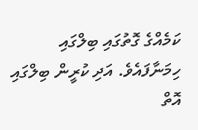ކަމެއްގެ ގޮތުގައި ބިލްގައި ހިމަނާފައެވެ. އަދި ކުރީން ބިލްގައި އޮތް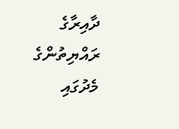ދާއިރާގެ ރައްޔިތުންގެ މެދުގައި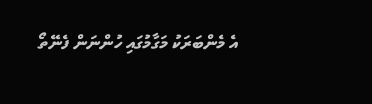އެ މެންބަރަކު މަގާމުގައި ހުންނަން ފެނޭތޯ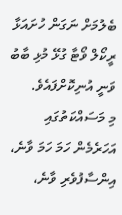ބެލުމަށް ނަގަން ހުށައަޅާ ރީކޯލް ވޯޓާ ގުޅޭ މުޅި ބާބު ވަނީ އުނިކޮށްފައެވެ.
މި މަސައްކަތުގައި އަހަރެމެން ހަމަ ހަމަ ވާނެ، އިންސާފުވެރި ވާނެ،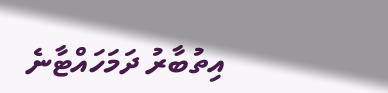އިތުބާރު ދަމަހައްޓާނެ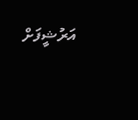އަރުޝީފަށް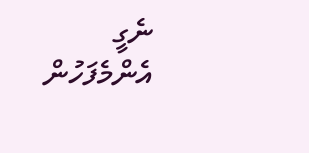ނެގީ
އެންމެފަހުން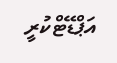އަޕްޑޭޓްކުރީ